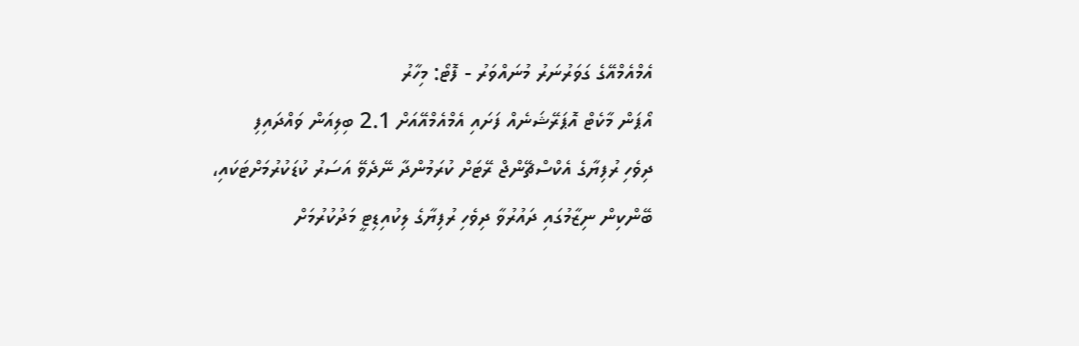އެމްއެމްއޭގެ ގަވަރުނަރު މުނައްވަރު - ފޮޓޯ: މިހާރު
އޯޕަން މާކެޓް އޮޕަރޭޝަނެއް ފަށައި އެމްއެމްއޭއަށް 2.1 ބިލިއަން ވައްދައިފި
ދިވެހި ރުފިޔާގެ އެކްސްޗޭންޖް ރޭޓަށް ކުރަމުންދާ ނޭދެވޭ އަސަރު ކުޑަކުރުމަށްޓަކައި، ބޭންކިން ނިޒާމުގައި ދައުރުވާ ދިވެހި ރުފިޔާގެ ލިކުއިޑިޓީ މަދުކުރުމަށް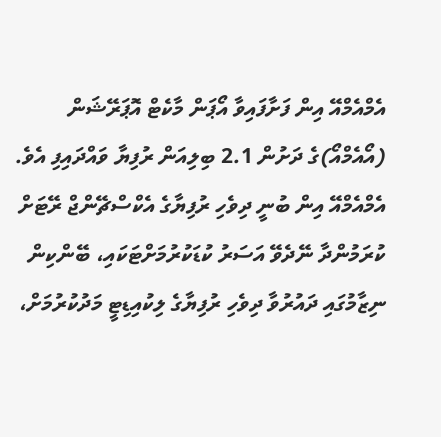އެމްއެމްއޭ އިން ފަށާފައިވާ އޯޕަން މާކެޓް އޮޕަރޭޝަން (އޯއެމްއޯ)ގެ ދަށުން 2.1 ބިލިއަން ރުފިޔާ ވައްދައިފި އެވެ.
އެމްއެމްއޭ އިން ބުނީ ދިވެހި ރުފިޔާގެ އެކްސްޗޭންޖް ރޭޓަށް ކުރަމުންދާ ނޭދެވޭ އަސަރު ކުޑަކުރުމަށްޓަކައި، ބޭންކިން ނިޒާމުގައި ދައުރުވާ ދިވެހި ރުފިޔާގެ ލިކުއިޑިޓީ މަދުކުރުމަށް،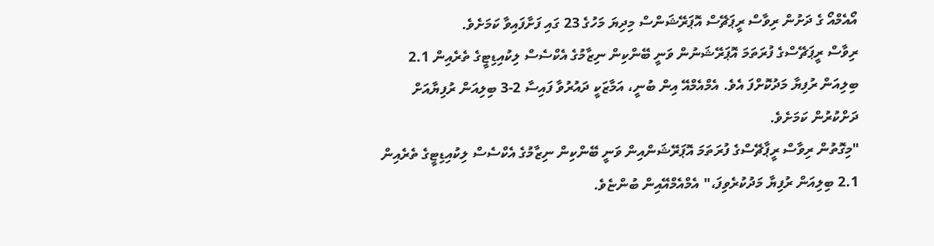އޯއެމްއޯ ގެ ދަށުން ރިވާސް ރީޕަޗޭސް އޮޕަރޭޝަންސް މިދިޔަ މަހުގެ 23 ގައި ފަށާފައިވާ ކަމަށެވެ.
ރިވާސް ރީޕަޗޭސްގެ ފުރަތަމަ އޮޕަރޭޝަނުން ވަނީ ބޭންކިން ނިޒާމުގެ އެކްސެސް ލިކުއިޑިޓީގެ ތެރެއިން 2.1 ބިލިއަން ރުފިޔާ މަދުކޮށްފަ އެވެ. އެމްއެމްއޭ އިން ބުނީ، އަމާޒަކީ ދައުރުވާ ފައިސާ 2-3 ބިލިއަން ރުފިޔާއަށް ދަށްކުރުން ކަމަށެވެ.
"މިގޮތުން ރިވާސް ރީޕާޗޭސްގެ ފުރަތަމަ އޮޕަރޭޝަންއިން ވަނީ ބޭންކިން ނިޒާމުގެ އެކްސެސް ލިކުއިޑިޓީގެ ތެރެއިން 2.1 ބިލިއަން ރުފިޔާ މަދުކުރެވިފަ،" އެމްއެމްއޭއިން ބުންޏެވެ.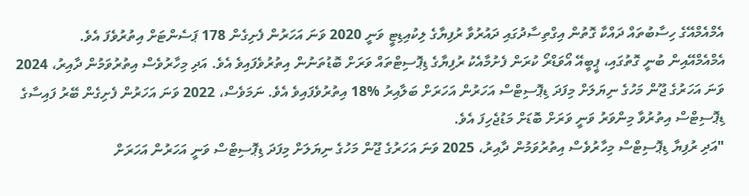އެމްއެމްއޭގެ ހިސާބުތައް ދައްކާ ގޮތުން އިގްތިސާދުގައި ދައުރުވާ ރުފިޔާގެ ލިކުއިޑިޓީ ވަނީ 2020 ވަނަ އަހަރުން ފެށިގެން 178 ޕަސެންޓަށް އިތުރުވެފަ އެވެ.
އެމްއެމްއޭއިން ބުނީ ގޮތުގައި، ޕީބީއޭ އޯވަޑްރޯ ކުރަން ފެށުމާއެކު ރުފިޔާގެ ޑިޕޮސިޓްތައް ވަރަށް ބޮޑުތަނުން އިތުރުވެފައިވެ އެވެ. އަދި މިހާރުވެސް އިތުރުވަމުން ދާއިރު، 2024 ވަނަ އަހަރުގެ ޖޫން މަހުގެ ނިޔަލަށް މިފަދަ ޑިޕޮސިޓްސް އަހަރުން އަހަރަށް ބަލާއިރު %18 އިތުރުވެފައިވެ އެވެ. ނަމަވެސް، 2022 ވަނަ އަހަރުން ފެށިގެން ބޭރު ފައިސާގެ ޑިޕޮސިޓްސް އިތުރުވާ މިންވަރު ވަނީ ވަރަށް ބޮޑަށް މަޑުޖެހިފަ އެވެ.
"އަދި ރުފިޔާ ޑިޕޮސިޓްސް މިހާރުވެސް އިތުރުވަމުން ދާއިރު، 2025 ވަނަ އަހަރުގެ ޖޫން މަހުގެ ނިޔަލަށް މިފަދަ ޑިޕޮސިޓްސް ވަނީ އަހަރުން އަހަރަށް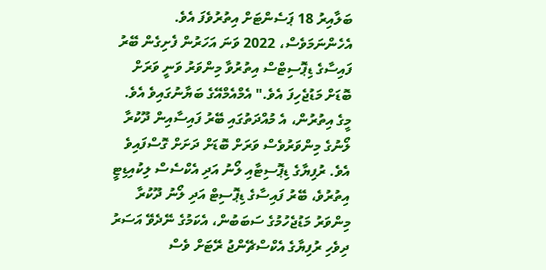ބަލާއިރު 18 ޕަސެންޓަށް އިތުރުވެފަ އެވެ. އެހެންނަމަވެސް، 2022 ވަނަ އަހަރުން ފެށިގެން ބޭރު ފައިސާގެ ޑިޕޮސިޓްސް އިތުރުވާ މިންވަރު ވަނީ ވަރަށް ބޮޑަށް މަޑުޖެހިފަ އެވެ." އެމްއެމްއޭގެ ބަޔާނުގައިވެ އެވެ.
މީގެ އިތުރުން، އެ މުއްދަތުގައި ބޭރު ފައިސާއިން ދޫކުރާ ލޯނުގެ މިންވަރުވެސް ވަރަށް ބޮޑަށް ދަށަށް ގޮސްފައިވެ އެވެ. ރުފިޔާގެ ޑިޕޮސިޓާއި ލޯނު އަދި އެކްސެސް ލިކުއިޑިޓީ އިތުރުވެ، ބޭރު ފައިސާގެ ޑިޕޮސިޓް އަދި ލޯނު ދޫކުރާ މިންވަރު މަޑުޖެހުމުގެ ސަބަބުން، އެކަމުގެ ނޭދެވޭ އަސަރު ދިވެހި ރުފިޔާގެ އެކްސްޗޭންޖު ރޭޓަށް ވެސް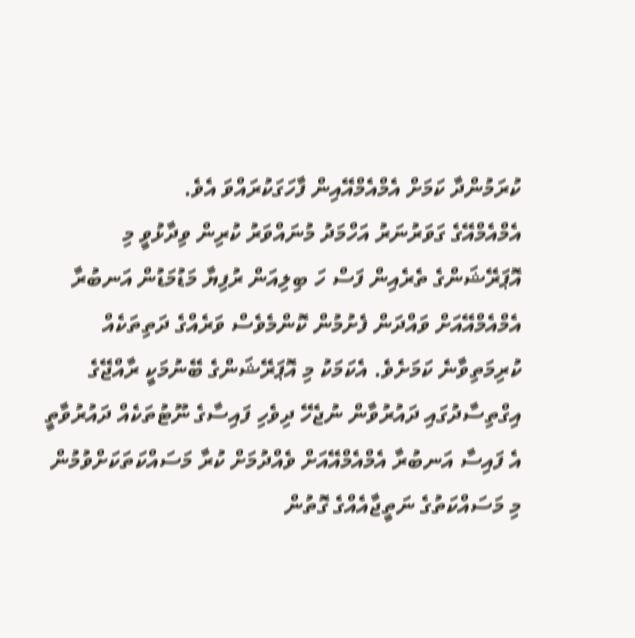ކުރަމުންދާ ކަމަށް އެމްއެމްއޭއިން ފާހަގަކުރައްވަ އެވެ.
އެމްއެމްއޭގެ ގަވަރުނަރު އަހްމަދު މުނައްވަރު ކުރިން ވިދާޅުވީ މި އޮޕަރޭޝަންގެ ތެރެއިން ފަސް ހަ ބިލިއަން ރުފިޔާ މަޑުމަޑުން އަނބުރާ އެމްއެމްއޭއަށް ވައްދަން ފެށުމުން ކޮންމެވެސް ވަރެއްގެ ދަތިތަކެއް ކުރިމަތިވާނެ ކަމަށެވެ. އެކަމަކު މި އޮޕަރޭޝަންގެ ބޭނުމަކީ ރާއްޖޭގެ އިގްތިސާދުގައި ދައުރުވާން ނުޖެހޭ ދިވެހި ފައިސާގެ ނޫޓުތަކެއް ދައުރުވާތީ އެ ފައިސާ އަނބުރާ އެމްއެމްއޭއަށް ވެއްދުމަށް ކުރާ މަސައްކަތަކަށްވުމުން މި މަސައްކަތުގެ ނަތީޖާއެއްގެ ގޮތުން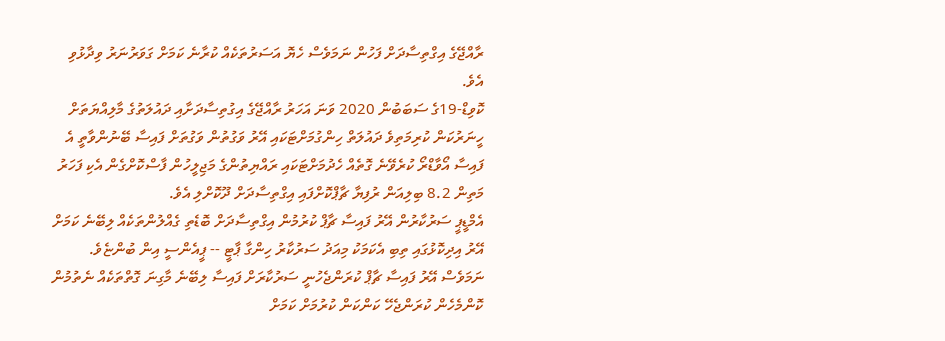ރާއްޖޭގެ އިގްތިސާދަށް ފަހުން ނަމަވެސް ހެޔޮ އަސަރުތަކެއް ކުރާނެ ކަމަށް ގަވަރުނަރު ވިދާޅުވި އެވެ.
ކޮވިޑް-19ގެ ސަބަބުން 2020 ވަނަ އަހަރު ރާއްޖޭގެ އިގުތިސާދަށާއި ދައުލަތުގެ މާލިއްޔަތަށް ހީނަރުކަން ކުރިމަތިވެ ދައުލަތް ހިންގުމަށްޓަކައި އޭރު ވަގުތުން ވަގުތަށް ފައިސާ ބޭނުންވާތީ އެ ފައިސާ އޯވާޑްރޯ ކުރެވޭނެ ގޮތެއް ހެދުމަށްޓަކައި ރައްޔިތުންގެ މަޖިލީހުން ފާސްކޮށްގެން އެކި ފަހަރު މަތިން 8.2 ބިލިއަން ރުފިޔާ ޗާޕްކޮށްފައި އިގްތިސާދަށް ދޫކޮށްލި އެވެ.
އެމްޑީޕީ ސަރުކާރުން އޭރު ފައިސާ ޗާޕް ކުރުމުން އިގްތިސާދަށް ބޮޑެތި ގެއްލުންތަކެއް ލިބޭނެ ކަމަށް އޭރު އިދިކޮޅުގައި ތިބި އެކަމަކު މިއަދު ސަރުކާރު ހިންގާ ޕާޓީ -- ޕީއެންސީ އިން ބުންޏެވެ. ނަމަވެސް އޭރު ފައިސާ ޗާޕް ކުރަންޖެހުނީ ސަރުކާރަށް ފައިސާ ލިބޭނެ މާގިނަ ގޮތްތަކެއް ނެތުމުން ކޮންމެހެން ކުރަންޖެހޭ ކަންކަން ކުރުމަށް ކަމަށް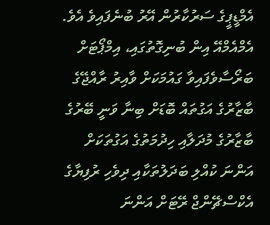އެމްޑީޕީގެ ސަރުކާރުން އޭރު ބުނެފައިވެ އެވެ.
އެމްއެމްއޭ އިން ބުނިގޮތުގައި، އިމްޕޯޓަށް ބަރޯސާވެފައިވާ ގައުމަކަށް ވާއިރު ރާއްޖޭގެ ބާޒާރުގެ އަގުތައް ބޮޑަށް ބިނާ ވަނީ ބޭރުގެ ބާޒާރުގެ މުދަލާއި ހިދުމަތުގެ އަގުތަކަށް އަންނަ ކުއްލި ބަދަލުތަކާއި ދިވެހި ރުފިޔާގެ އެކްސްޗޭންޖް ރޭޓަށް އަންނަ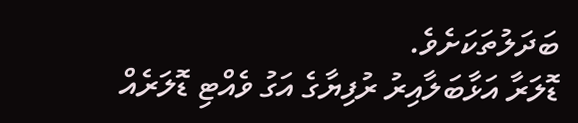ބަދަލުތަކަށެވެ.
ޑޮލަރާ އަޅާބަލާއިރު ރުފިޔާގެ އަގު ވެއްޓި ޑޮލަރެއް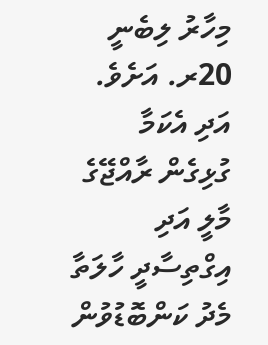މިހާރު ލިބެނީ 20ރ. އަށެވެ. އަދި އެކަމާ ގުޅިގެން ރާއްޖޭގެ މާލީ އަދި އިގްތިސާދީ ހާލަތާ މެދު ކަންބޮޑުވުން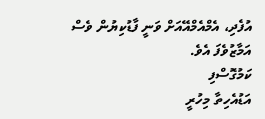އުފެދި، އެމްއެމްއޭއަށް ވަނީ ފާޑުކިޔުން ވެސް އަމާޒުވެފަ އެވެ.
ކަމުގޮސްފި
އަޑުއެހިތާ މިހުރީ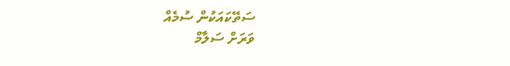ސަތޭކައަކުން ސުމެއް
ވަރަށް ސަލާމް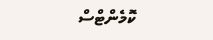ކޮމެންޓްސް